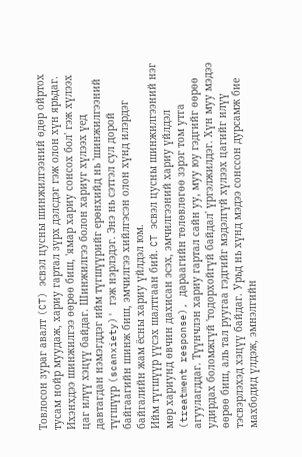Товлосон зураг авалт (CT) эсвэл цусны шинжилгээний өдөр ойртох тусам нойр муудаж, хариу гартал зүрх дэлсдэг гэж олон хүн ярьдаг. Ихэнхдээ шинжилгээ өөрөө биш, 'ямар хариу сонсох бол' гэж хүлээх цаг илүү хэцүү байдаг. Шинжилгээ болон хариуг хүлээх үед давтагдан нэмэгддэг ийм түгшүүрийг ерөнхийд нь 'шинжилгээний түгшүүр (scanxiety)' гэж нэрлэдэг. Энэ нь сэтгэл сул дорой байгаагийн шинж биш, эмчилгээ хийлгэсэн олон хүнд илэрдэг байгалийн жам ёсны хариу үйлдэл юм.
Ийм түгшүүр үүсэх шалтгаан бий. CT эсвэл цусны шинжилгээний нэг мөр хариунд өвчин дахисан эсэх, эмчилгээний хариу үйлдэл (treatment response), дараагийн төлөвлөгөө зэрэг том утга агуулагддаг. Түүнчлэн хариу гартал сайн уу, муу юу гэдгийг өөрөө удирдах боломжгүй 'тодорхойгүй байдал' үргэлжилдэг. Хүн муу мэдээ өөрөө биш, аль тал руугаа гэдгийг мэдэлгүй хүлээх цагийг илүү тэсвэрлэхэд хэцүү байдаг. Урьд нь хүнд мэдээ сонссон дурсамж бие махбодид үлдэж, эмнэлгийн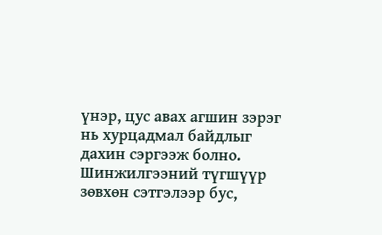үнэр, цус авах агшин зэрэг нь хурцадмал байдлыг дахин сэргээж болно.
Шинжилгээний түгшүүр зөвхөн сэтгэлээр бус,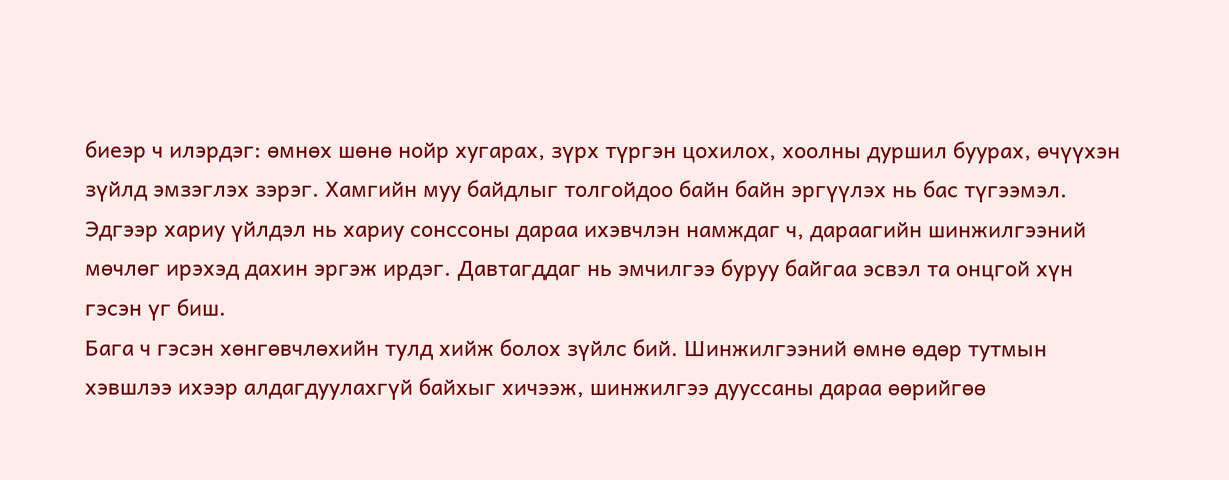биеэр ч илэрдэг: өмнөх шөнө нойр хугарах, зүрх түргэн цохилох, хоолны дуршил буурах, өчүүхэн зүйлд эмзэглэх зэрэг. Хамгийн муу байдлыг толгойдоо байн байн эргүүлэх нь бас түгээмэл. Эдгээр хариу үйлдэл нь хариу сонссоны дараа ихэвчлэн намждаг ч, дараагийн шинжилгээний мөчлөг ирэхэд дахин эргэж ирдэг. Давтагддаг нь эмчилгээ буруу байгаа эсвэл та онцгой хүн гэсэн үг биш.
Бага ч гэсэн хөнгөвчлөхийн тулд хийж болох зүйлс бий. Шинжилгээний өмнө өдөр тутмын хэвшлээ ихээр алдагдуулахгүй байхыг хичээж, шинжилгээ дууссаны дараа өөрийгөө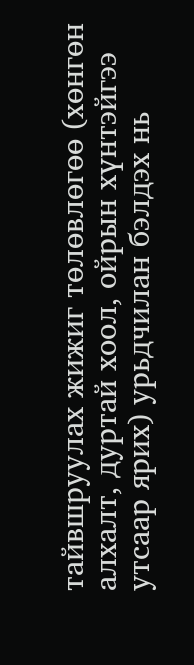тайвшруулах жижиг төлөвлөгөө (хөнгөн алхалт, дуртай хоол, ойрын хүнтэйгээ утсаар ярих) урьдчилан бэлдэх нь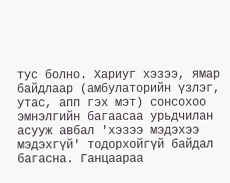тус болно. Хариуг хэзээ, ямар байдлаар (амбулаторийн үзлэг, утас, апп гэх мэт) сонсохоо эмнэлгийн багаасаа урьдчилан асууж авбал 'хэзээ мэдэхээ мэдэхгүй' тодорхойгүй байдал багасна. Ганцаараа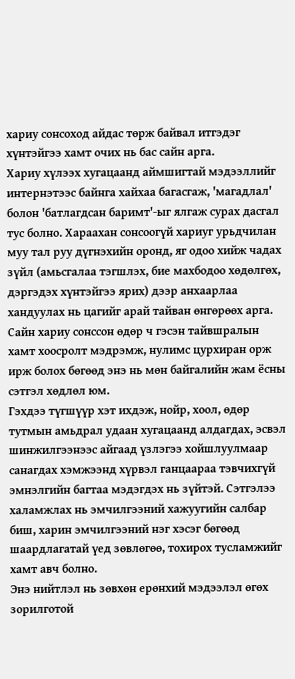хариу сонсоход айдас төрж байвал итгэдэг хүнтэйгээ хамт очих нь бас сайн арга.
Хариу хүлээх хугацаанд аймшигтай мэдээллийг интернэтээс байнга хайхаа багасгаж, 'магадлал' болон 'батлагдсан баримт'-ыг ялгаж сурах дасгал тус болно. Хараахан сонсоогүй хариуг урьдчилан муу тал руу дүгнэхийн оронд, яг одоо хийж чадах зүйл (амьсгалаа тэгшлэх, бие махбодоо хөдөлгөх, дэргэдэх хүнтэйгээ ярих) дээр анхаарлаа хандуулах нь цагийг арай тайван өнгөрөөх арга. Сайн хариу сонссон өдөр ч гэсэн тайвшралын хамт хоосролт мэдрэмж, нулимс цурхиран орж ирж болох бөгөөд энэ нь мөн байгалийн жам ёсны сэтгэл хөдлөл юм.
Гэхдээ түгшүүр хэт ихдэж, нойр, хоол, өдөр тутмын амьдрал удаан хугацаанд алдагдах, эсвэл шинжилгээнээс айгаад үзлэгээ хойшлуулмаар санагдах хэмжээнд хүрвэл ганцаараа тэвчихгүй эмнэлгийн багтаа мэдэгдэх нь зүйтэй. Сэтгэлээ халамжлах нь эмчилгээний хажуугийн салбар биш, харин эмчилгээний нэг хэсэг бөгөөд шаардлагатай үед зөвлөгөө, тохирох тусламжийг хамт авч болно.
Энэ нийтлэл нь зөвхөн ерөнхий мэдээлэл өгөх зорилготой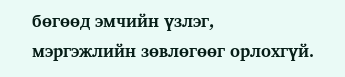бөгөөд эмчийн үзлэг, мэргэжлийн зөвлөгөөг орлохгүй.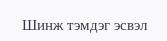Шинж тэмдэг эсвэл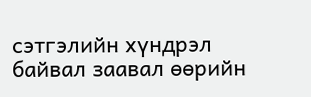сэтгэлийн хүндрэл байвал заавал өөрийн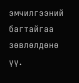эмчилгээний багтайгаа зөвлөлдөнө үү.